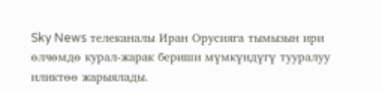Sky News телеканалы Иран Орусияга тымызын ири өлчөмдө курал-жарак бериши мүмкүндүгү тууралуу иликтөө жарыялады.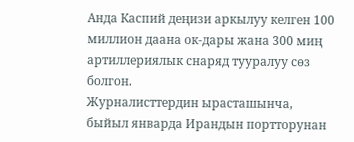Анда Каспий деңизи аркылуу келген 100 миллион даана ок-дары жана 300 миң артиллериялык снаряд тууралуу сөз болгон.
Журналисттердин ырасташынча, быйыл январда Ирандын портторунан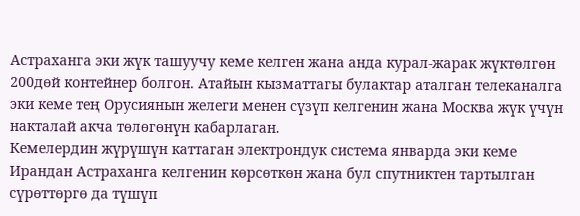Астраханга эки жүк ташуучу кеме келген жана анда курал-жарак жүктөлгөн 200дөй контейнер болгон. Атайын кызматтагы булактар аталган телеканалга эки кеме тең Орусиянын желеги менен сүзүп келгенин жана Москва жүк үчүн накталай акча төлөгөнүн кабарлаган.
Кемелердин жүрүшүн каттаган электрондук система январда эки кеме Ирандан Астраханга келгенин көрсөткөн жана бул спутниктен тартылган сүрөттөргө да түшүп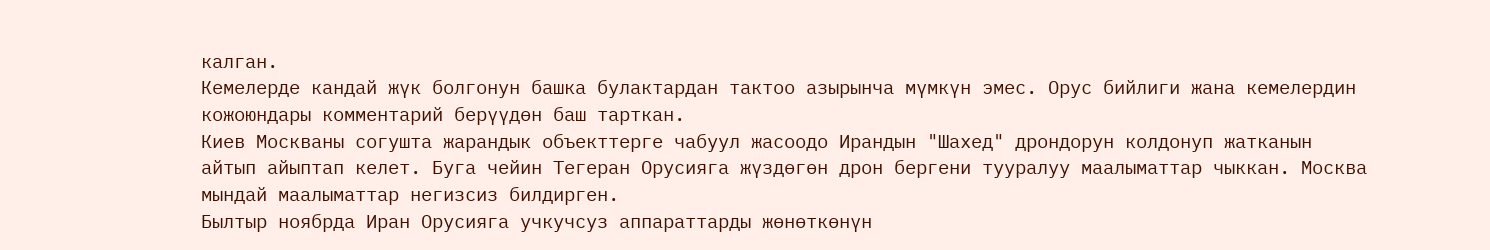калган.
Кемелерде кандай жүк болгонун башка булактардан тактоо азырынча мүмкүн эмес. Орус бийлиги жана кемелердин кожоюндары комментарий берүүдөн баш тарткан.
Киев Москваны согушта жарандык объекттерге чабуул жасоодо Ирандын "Шахед" дрондорун колдонуп жатканын айтып айыптап келет. Буга чейин Тегеран Орусияга жүздөгөн дрон бергени тууралуу маалыматтар чыккан. Москва мындай маалыматтар негизсиз билдирген.
Былтыр ноябрда Иран Орусияга учкучсуз аппараттарды жөнөткөнүн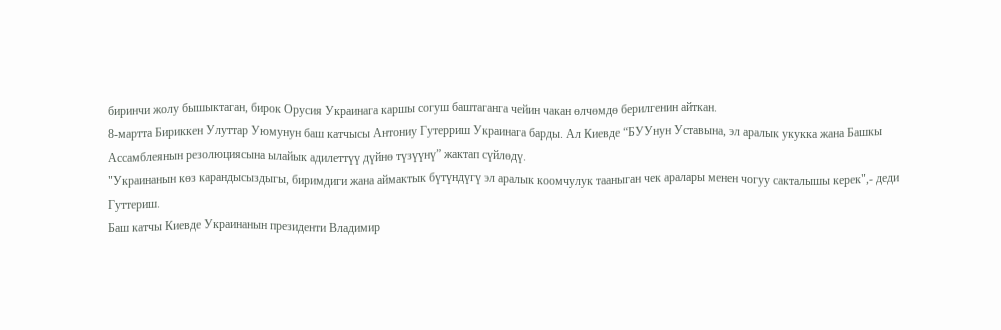биринчи жолу бышыктаган, бирок Орусия Украинага каршы согуш баштаганга чейин чакан өлчөмдө берилгенин айткан.
8-мартта Бириккен Улуттар Уюмунун баш катчысы Антониу Гутерриш Украинага барды. Ал Киевде “БУУнун Уставына, эл аралык укукка жана Башкы Ассамблеянын резолюциясына ылайык адилеттүү дүйнө түзүүнү” жактап сүйлөдү.
"Украинанын көз карандысыздыгы, биримдиги жана аймактык бүтүндүгү эл аралык коомчулук тааныган чек аралары менен чогуу сакталышы керек",- деди Гуттериш.
Баш катчы Киевде Украинанын президенти Владимир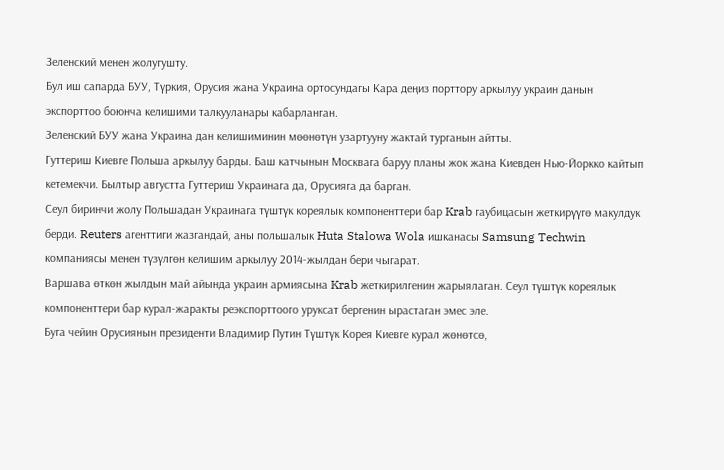Зеленский менен жолугушту.
Бул иш сапарда БУУ, Түркия, Орусия жана Украина ортосундагы Кара деңиз порттору аркылуу украин данын экспорттоо боюнча келишими талкууланары кабарланган.
Зеленский БУУ жана Украина дан келишиминин мөөнөтүн узартууну жактай турганын айтты.
Гуттериш Киевге Польша аркылуу барды. Баш катчынын Москвага баруу планы жок жана Киевден Нью-Йоркко кайтып кетемекчи. Былтыр августта Гуттериш Украинага да, Орусияга да барган.
Сеул биринчи жолу Польшадан Украинага түштүк кореялык компоненттери бар Krab гаубицасын жеткирүүгө макулдук берди. Reuters агенттиги жазгандай, аны польшалык Huta Stalowa Wola ишканасы Samsung Techwin компаниясы менен түзүлгөн келишим аркылуу 2014-жылдан бери чыгарат.
Варшава өткөн жылдын май айында украин армиясына Krab жеткирилгенин жарыялаган. Сеул түштүк кореялык компоненттери бар курал-жаракты реэкспорттоого уруксат бергенин ырастаган эмес эле.
Буга чейин Орусиянын президенти Владимир Путин Түштүк Корея Киевге курал жөнөтсө,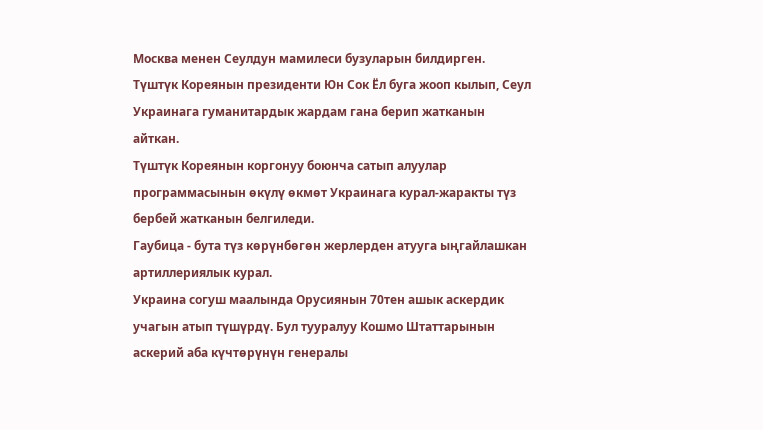Москва менен Сеулдун мамилеси бузуларын билдирген. Түштүк Кореянын президенти Юн Сок Ёл буга жооп кылып, Сеул Украинага гуманитардык жардам гана берип жатканын айткан.
Түштүк Кореянын коргонуу боюнча сатып алуулар программасынын өкүлү өкмөт Украинага курал-жаракты түз бербей жатканын белгиледи.
Гаубица - бута түз көрүнбөгөн жерлерден атууга ыңгайлашкан артиллериялык курал.
Украина согуш маалында Орусиянын 70тен ашык аскердик учагын атып түшүрдү. Бул тууралуу Кошмо Штаттарынын аскерий аба күчтөрүнүн генералы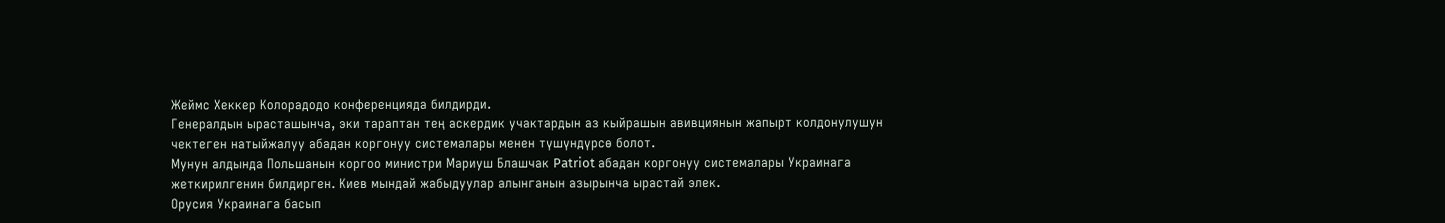Жеймс Хеккер Колорадодо конференцияда билдирди.
Генералдын ырасташынча, эки тараптан тең аскердик учактардын аз кыйрашын авивциянын жапырт колдонулушун чектеген натыйжалуу абадан коргонуу системалары менен түшүндүрсө болот.
Мунун алдында Польшанын коргоо министри Мариуш Блашчак Patriot абадан коргонуу системалары Украинага жеткирилгенин билдирген. Киев мындай жабыдуулар алынганын азырынча ырастай элек.
Орусия Украинага басып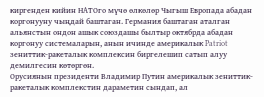киргенден кийин НАТОго мүчө өлкөлөр Чыгыш Европада абадан коргонууну чыңдай баштаган. Германия баштаган аталган альянстын ондон ашык союздашы былтыр октябрда абадан коргонуу системаларын, анын ичинде америкалык Patriot зениттик-ракеталык комплексин биргелешип сатып алуу демилгесин көтөргөн.
Орусиянын президенти Владимир Путин америкалык зениттик-ракеталык комплекстин дараметин сындап, ал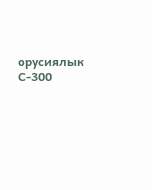орусиялык С-300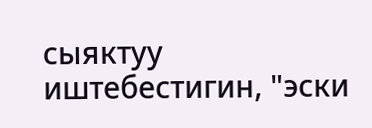сыяктуу иштебестигин, "эски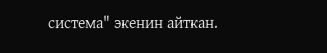система" экенин айткан.